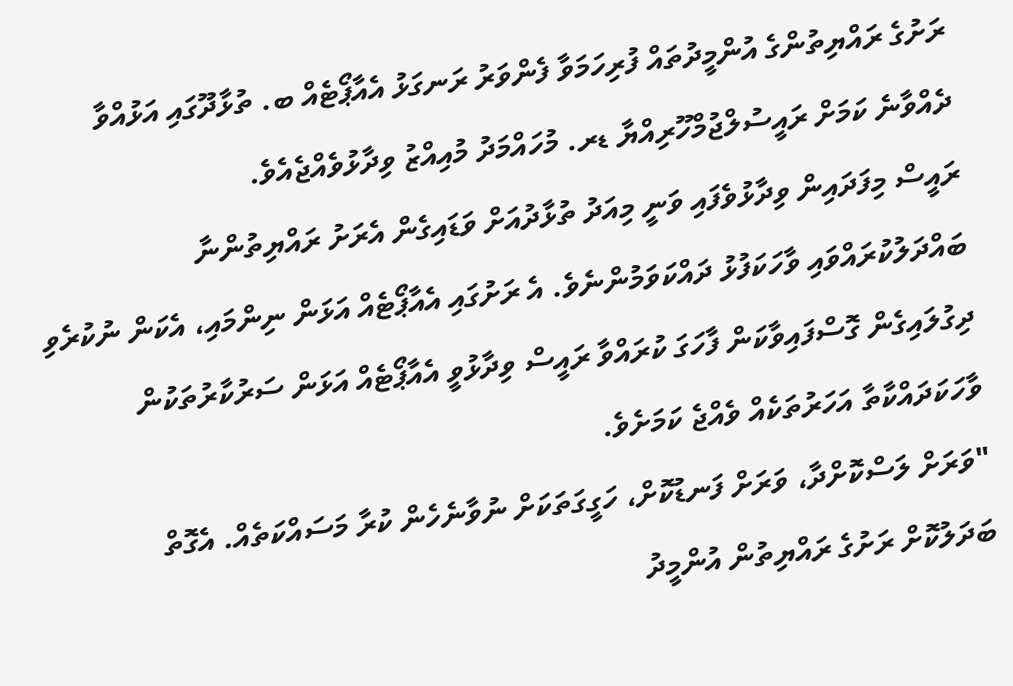ރަށުގެ ރައްޔިތުންގެ އުންމީދުތައް ފުރިހަމަވާ ފެންވަރު ރަނގަޅު އެއާޕޯޓެއް ބ. ތުޅާދޫގައި އަޅުއްވާ ދެއްވާނެ ކަމަށް ރައީސުލްޖުމްހޫރިއްޔާ ޑރ. މުހައްމަދު މުއިއްޒު ވިދާޅުވެއްޖެއެވެ.
ރައީސް މިފަދައިން ވިދާޅުވެފައި ވަނީ މިއަދު ތުޅާދުއަށް ވަޑައިގެން އެރަށު ރައްޔިތުންނާ ބައްދަލުކުރައްވައި ވާހަކަފުޅު ދައްކަވަމުންނެވެ. އެ ރަށުގައި އެއާޕޯޓެއް އަޅަން ނިންމައި، އެކަން ނުކުރެވި ދިގުލައިގެން ގޮސްފައިވާކަން ފާހަގަ ކުރައްވާ ރައީސް ވިދާޅުވީ އެއާޕޯޓެއް އަޅަން ސަރުކާރުތަކުން ވާހަކަދައްކާތާ އަހަރުތަކެއް ވެއްޖެ ކަމަށެވެ.
"ވަރަށް ލަސްކޮށްދާ، ވަރަށް ފަނޑުކޮށް، ހަގީގަތަކަށް ނުވާނެހެން ކުރާ މަސައްކަތެއް. އެގޮތް ބަދަލުކޮށް ރަށުގެ ރައްޔިތުން އުންމީދު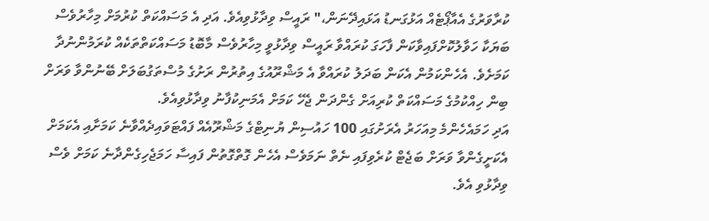ކުރާވަރުގެ އެއާޕޯޓެއް އަޅުގަނޑު އަޅައިދޭނަން،" ރައީސް ވިދާޅުވިއެވެ. އަދި އެ މަސައްކަތް ކުރުމަށް މިހާރުވެސް ބަޔަކާ ހަވާލުކޮށްފައިވާކަން ފާހަގަ ކުރައްވާ ރައީސް ވިދާޅުވީ މިހާރުވެސް މާބޮޑު މަސައްކަތްތަކެއް ކުރަމުންނުދާ ކަމަށެވެ. އެހެންކަމުން އެކަން ބަދަލު ކުރައްވާ އެ މަޝްރޫއުގެ އިތުރުން ރަށުގެ މުސްތަގުބަލަށް ބޭނުންވާ ވަރަށް ބިން ހިއްކުމުގެ މަސައްކަތް ކުރިއަށް ގެންދަން ޖެހޭ ކަމަށް އެމަނިކުފާނު ވިދާޅުވިއެވެ.
އަދި ހަމައެހެންމެ މިއަހަރު އެރަށުގައި 100 ހައުސިން ޔުނިޓްގެ މަޝްރޫއެއް ފައްޓަވައިދެއްވާނެ ކަމަށާއި އެކަމަށް އެކަށީގެންވާ ވަރަށް ބަޖެޓް ކުރެވިފައި ނެތް ނަމަވެސް އެހެން ގޮތްގޮތުން ފައިސާ ހަމަޖެހިގެންދާނެ ކަމަށް ވެސް ވިދާޅުވި އެވެ.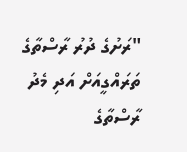"ރަށުގެ ދުރު ރާސްތާގެ ތަރައްގީއަށް އަދި މެދު ރާސްތާގެ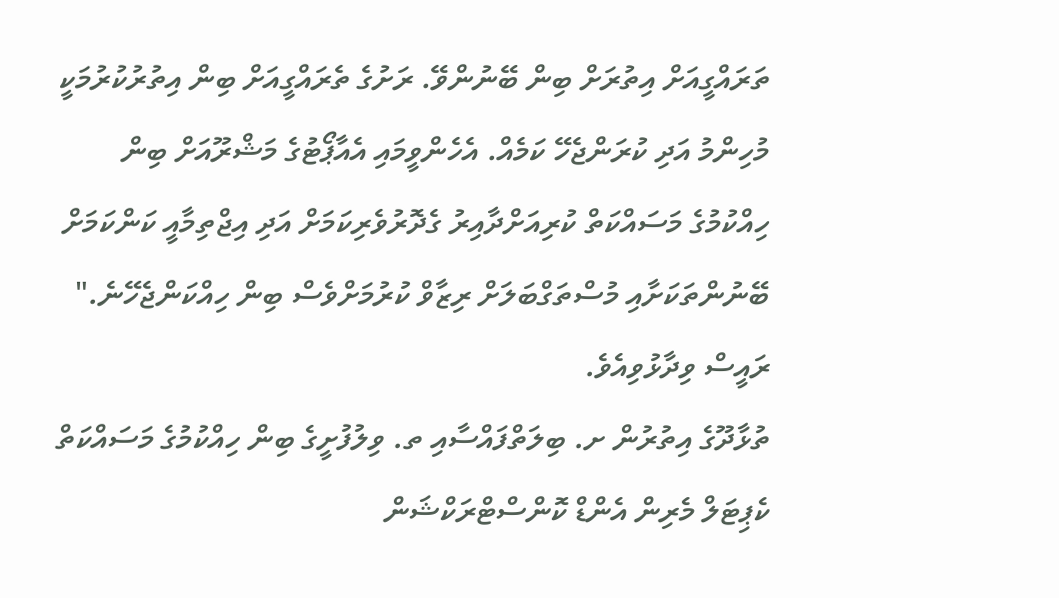ތަރައްގީއަށް އިތުރަށް ބިން ބޭނުންވޭ. ރަށުގެ ތެރައްގީއަށް ބިން އިތުރުކުރުމަކީ މުހިންމު އަދި ކުރަންޖެހޭ ކަމެއް. އެހެންވީމައި އެއާޕޯޓުގެ މަޝްރޫއަށް ބިން ހިއްކުމުގެ މަސައްކަތް ކުރިއަށްދާއިރު ގެދޮރުވެރިކަމަށް އަދި އިޖްތިމާއީ ކަންކަމަށް ބޭނުންތަކަށާއި މުސްތަގްބަލަށް ރިޒާވް ކުރުމަށްވެސް ބިން ހިއްކަންޖެހޭނެ." ރައީސް ވިދާޅުވިއެވެ.
ތުޅާދޫގެ އިތުރުން ށ. ބިލަތްފައްސާއި ތ. ވިލުފުށީގެ ބިން ހިއްކުމުގެ މަސައްކަތް ކެޕިޓަލް މެރިން އެންޑް ކޮންސްޓްރަކްޝަން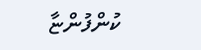ކުންފުންޏާ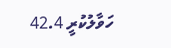ހަވާލުކުރީ 42.4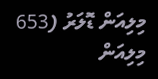މިލިއަން ޑޮލަރު (653 މިލިއަން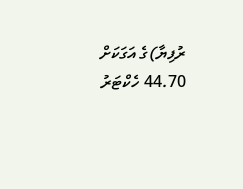ރުފިޔާ)ގެ އަގަކަށް 44.70 ހެކްޓަރު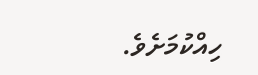ހިއްކުމަށެވެ.